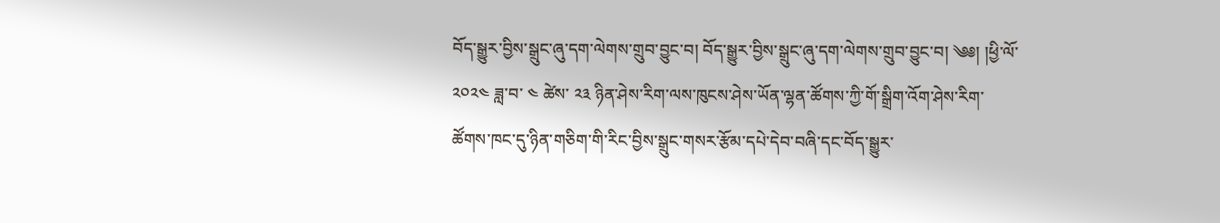བོད་སྒྱུར་བྱིས་སྒྲུང་ཞུ་དག་ལེགས་གྲུབ་བྱུང་བ། བོད་སྒྱུར་བྱིས་སྒྲུང་ཞུ་དག་ལེགས་གྲུབ་བྱུང་བ། ༄༅། །ཕྱི་ལོ་ ༢༠༢༤ ཟླ་བ་ ༤ ཚེས་ ༢༣ ཉིན་ཤེས་རིག་ལས་ཁུངས་ཤེས་ཡོན་ལྷན་ཚོགས་ཀྱི་གོ་སྒྲིག་འོག་ཤེས་རིག་ཚོགས་ཁང་དུ་ཉིན་གཅིག་གི་རིང་བྱིས་སྒྲུང་གསར་རྩོམ་དཔེ་དེབ་བཞི་དང་བོད་སྒྱུར་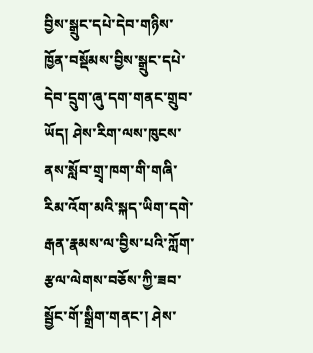བྱིས་སྒྲུང་དཔེ་དེབ་གཉིས་ཁྱོན་བསྡོམས་བྱིས་སྒྲུང་དཔེ་དེབ་དྲུག་ཞུ་དག་གནང་གྲུབ་ཡོད། ཤེས་རིག་ལས་ཁུངས་ནས་སློབ་གྲྭ་ཁག་གི་གཞི་རིམ་འོག་མའི་སྐད་ཡིག་དགེ་རྒན་རྣམས་ལ་བྱིས་པའི་ཀློག་རྩལ་ལེགས་བཅོས་ཀྱི་ཟབ་སྦྱོང་གོ་སྒྲིག་གནང་། ཤེས་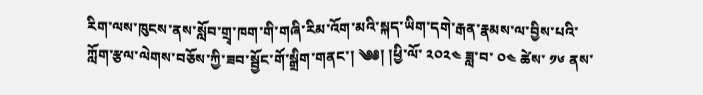རིག་ལས་ཁུངས་ནས་སློབ་གྲྭ་ཁག་གི་གཞི་རིམ་འོག་མའི་སྐད་ཡིག་དགེ་རྒན་རྣམས་ལ་བྱིས་པའི་ཀློག་རྩལ་ལེགས་བཅོས་ཀྱི་ཟབ་སྦྱོང་གོ་སྒྲིག་གནང་། ༄༅། །ཕྱི་ལོ་ ༢༠༢༤ ཟླ་བ་ ༠༤ ཚེས་ ༡༦ ནས་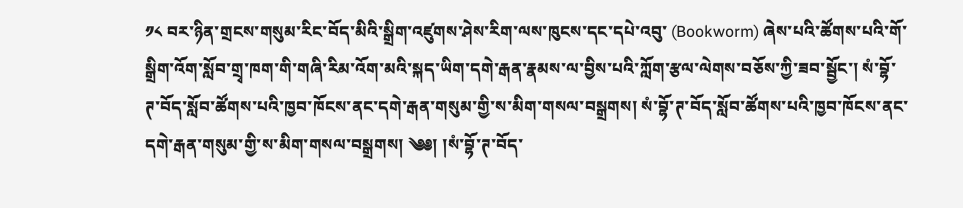༡༨ བར་ཉིན་གྲངས་གསུམ་རིང་བོད་མིའི་སྒྲིག་འཛུགས་ཤེས་རིག་ལས་ཁུངས་དང་དཔེ་འབུ་ (Bookworm) ཞེས་པའི་ཚོགས་པའི་གོ་སྒྲིག་འོག་སློབ་གྲྭ་ཁག་གི་གཞི་རིམ་འོག་མའི་སྐད་ཡིག་དགེ་རྒན་རྣམས་ལ་བྱིས་པའི་ཀློག་རྩལ་ལེགས་བཅོས་ཀྱི་ཟབ་སྦྱོང་། སཾ་བྷོ་ཊ་བོད་སློབ་ཚོགས་པའི་ཁྱབ་ཁོངས་ནང་དགེ་རྒན་གསུམ་གྱི་ས་མིག་གསལ་བསྒྲགས། སཾ་བྷོ་ཊ་བོད་སློབ་ཚོགས་པའི་ཁྱབ་ཁོངས་ནང་དགེ་རྒན་གསུམ་གྱི་ས་མིག་གསལ་བསྒྲགས། ༄༅། །སཾ་བྷོ་ཊ་བོད་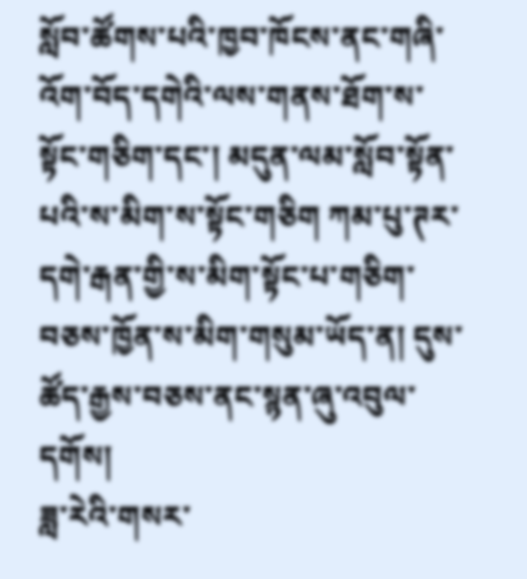སློབ་ཚོགས་པའི་ཁྱབ་ཁོངས་ནང་གཞི་འོག་བོད་དགེའི་ལས་གནས་ཐོག་ས་སྟོང་གཅིག་དང་། མདུན་ལམ་སློབ་སྟོན་པའི་ས་མིག་ས་སྟོང་གཅིག ཀམ་པུ་ཊར་དགེ་རྒན་གྱི་ས་མིག་སྟོང་པ་གཅིག་བཅས་ཁྱོན་ས་མིག་གསུམ་ཡོད་ན། དུས་ཚོད་རྒྱས་བཅས་ནང་སྙན་ཞུ་འབུལ་དགོས།
ཟླ་རེའི་གསར་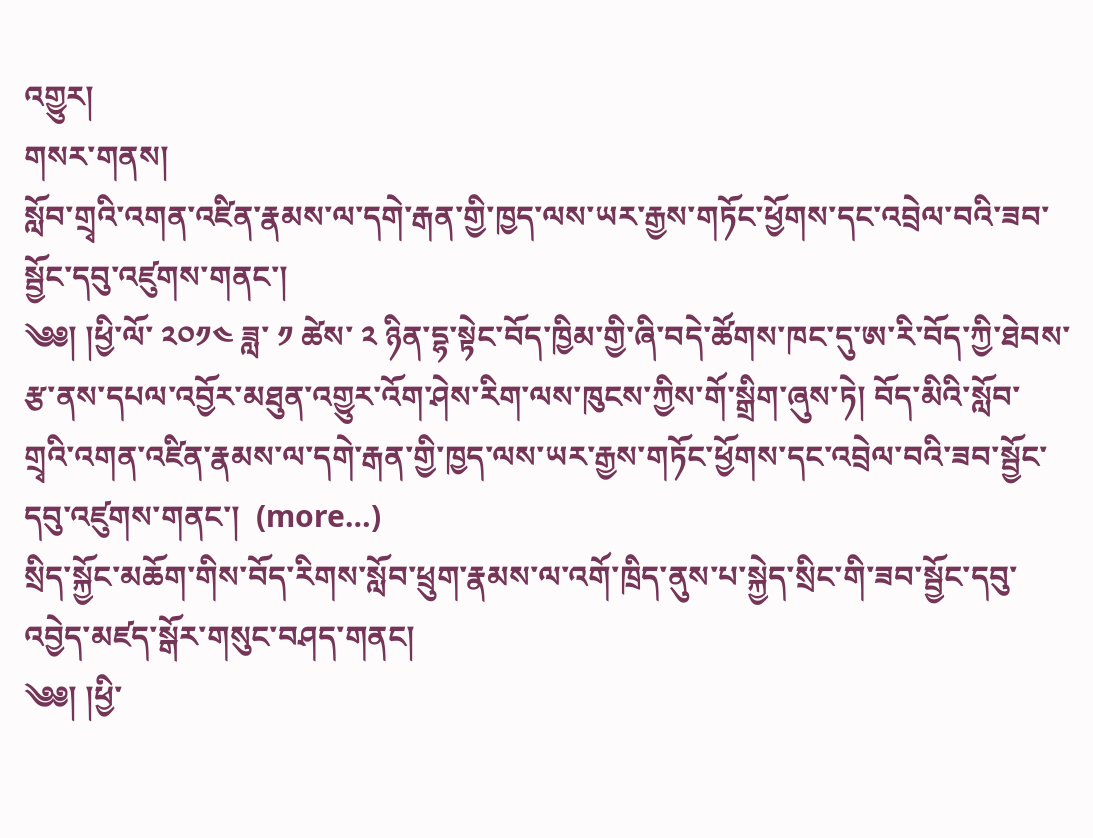འགྱུར།
གསར་གནས།
སློབ་གྲྭའི་འགན་འཛིན་རྣམས་ལ་དགེ་རྒན་གྱི་ཁྱད་ལས་ཡར་རྒྱས་གཏོང་ཕྱོགས་དང་འབྲེལ་བའི་ཟབ་སྦྱོང་དབུ་འཛུགས་གནང་།
༄༅། །ཕྱི་ལོ་ ༢༠༡༤ ཟླ་ ༡ ཚེས་ ༢ ཉིན་དྷ་སྟེང་བོད་ཁྱིམ་གྱི་ཞི་བདེ་ཚོགས་ཁང་དུ་ཨ་རི་བོད་ཀྱི་ཐེབས་རྩ་ནས་དཔལ་འབྱོར་མཐུན་འགྱུར་འོག་ཤེས་རིག་ལས་ཁུངས་ཀྱིས་གོ་སྒྲིག་ཞུས་ཏེ། བོད་མིའི་སློབ་གྲྭའི་འགན་འཛིན་རྣམས་ལ་དགེ་རྒན་གྱི་ཁྱད་ལས་ཡར་རྒྱས་གཏོང་ཕྱོགས་དང་འབྲེལ་བའི་ཟབ་སྦྱོང་དབུ་འཛུགས་གནང་།  (more…)
སྲིད་སྐྱོང་མཆོག་གིས་བོད་རིགས་སློབ་ཕྲུག་རྣམས་ལ་འགོ་ཁྲིད་ནུས་པ་སྐྱེད་སྲིང་གི་ཟབ་སྦྱོང་དབུ་འབྱེད་མཛད་སྒོར་གསུང་བཤད་གནང།
༄༅། །ཕྱི་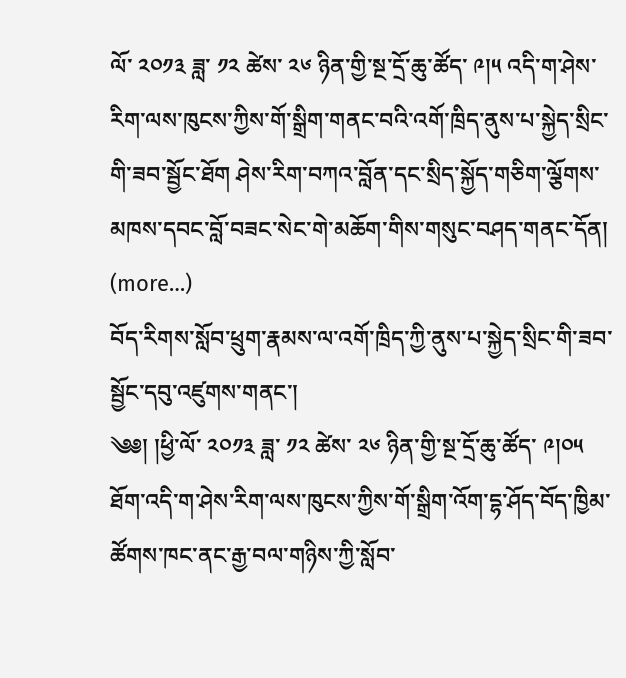ལོ་ ༢༠༡༣ ཟླ་ ༡༢ ཚེས་ ༢༦ ཉིན་གྱི་སྔ་དྲོ་ཆུ་ཚོད་ ༩།༥ འདི་ག་ཤེས་རིག་ལས་ཁུངས་ཀྱིས་གོ་སྒྲིག་གནང་བའི་འགོ་ཁྲིད་ནུས་པ་སྐྱེད་སྲིང་གི་ཟབ་སྦྱོང་ཐོག ཤེས་རིག་བཀའ་བློན་དང་སྲིད་སྐྱོད་གཅིག་ལྕོགས་མཁས་དབང་བློ་བཟང་སེང་གེ་མཆོག་གིས་གསུང་བཤད་གནང་དོན། (more…)
བོད་རིགས་སློབ་ཕྲུག་རྣམས་ལ་འགོ་ཁྲིད་ཀྱི་ནུས་པ་སྐྱེད་སྲིང་གི་ཟབ་སྦྱོང་དབུ་འཛུགས་གནང་།
༄༅། །ཕྱི་ལོ་ ༢༠༡༣ ཟླ་ ༡༢ ཚེས་ ༢༦ ཉིན་གྱི་སྔ་དྲོ་ཆུ་ཚོད་ ༩།༠༥ ཐོག་འདི་ག་ཤེས་རིག་ལས་ཁུངས་ཀྱིས་གོ་སྒྲིག་འོག་དྷ་ཤོད་བོད་ཁྱིམ་ཚོགས་ཁང་ནང་རྒྱ་བལ་གཉིས་ཀྱི་སློབ་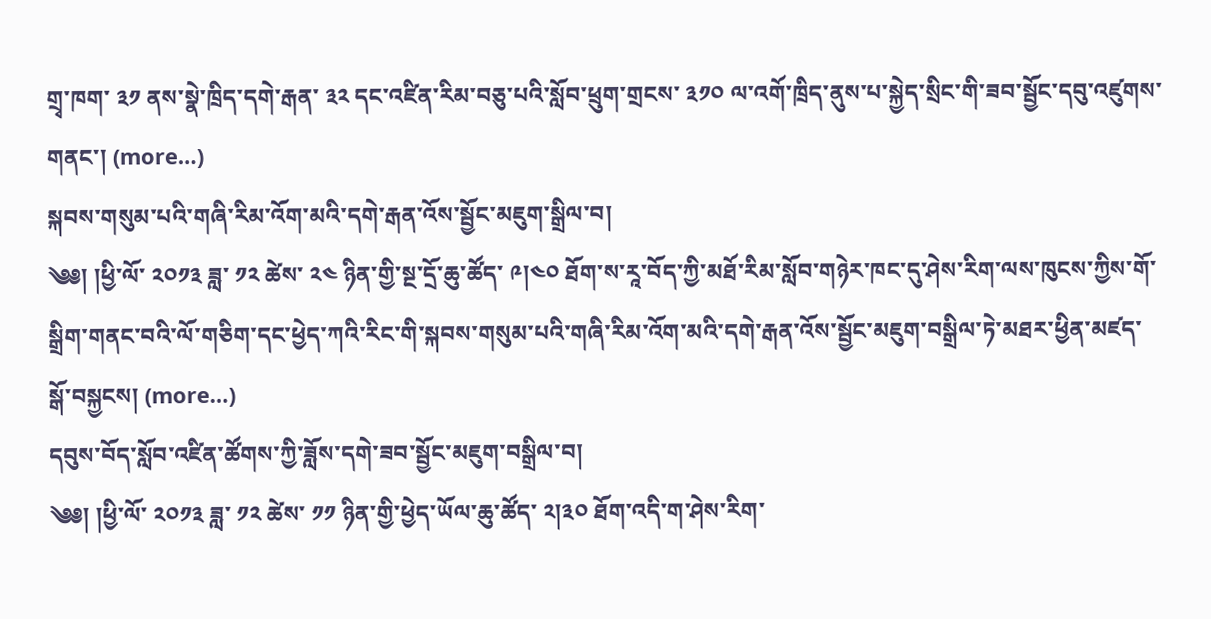གྲྭ་ཁག་ ༣༡ ནས་སྣེ་ཁྲིད་དགེ་རྒན་ ༣༢ དང་འཛིན་རིམ་བཅུ་པའི་སློབ་ཕྲུག་གྲངས་ ༣༡༠ ལ་འགོ་ཁྲིད་ནུས་པ་སྐྱེད་སྲིང་གི་ཟབ་སྦྱོང་དབུ་འཛུགས་གནང་། (more…)
སྐབས་གསུམ་པའི་གཞི་རིམ་འོག་མའི་དགེ་རྒན་འོས་སྦྱོང་མཇུག་སྒྲིལ་བ།
༄༅། །ཕྱི་ལོ་ ༢༠༡༣ ཟླ་ ༡༢ ཚེས་ ༢༤ ཉིན་གྱི་སྔ་དྲོ་ཆུ་ཚོད་ ༩།༤༠ ཐོག་ས་རཱ་བོད་ཀྱི་མཐོ་རིམ་སློབ་གཉེར་ཁང་དུ་ཤེས་རིག་ལས་ཁུངས་ཀྱིས་གོ་སྒྲིག་གནང་བའི་ལོ་གཅིག་དང་ཕྱེད་ཀའི་རིང་གི་སྐབས་གསུམ་པའི་གཞི་རིམ་འོག་མའི་དགེ་རྒན་འོས་སྦྱོང་མཇུག་བསྒྲིལ་ཏེ་མཐར་ཕྱིན་མཛད་སྒོ་བསྐྱངས། (more…)
དབུས་བོད་སློབ་འཛིན་ཚོགས་ཀྱི་ཟློས་དགེ་ཟབ་སྦྱོང་མཇུག་བསྒྲིལ་བ།
༄༅། །ཕྱི་ལོ་ ༢༠༡༣ ཟླ་ ༡༢ ཚེས་ ༡༡ ཉིན་གྱི་ཕྱེད་ཡོལ་ཆུ་ཚོད་ ༢།༣༠ ཐོག་འདི་ག་ཤེས་རིག་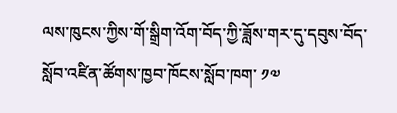ལས་ཁུངས་ཀྱིས་གོ་སྒྲིག་འོག་བོད་ཀྱི་ཟློས་གར་དུ་དབུས་བོད་སློབ་འཛིན་ཚོགས་ཁྱབ་ཁོངས་སློབ་ཁག་ ༡༧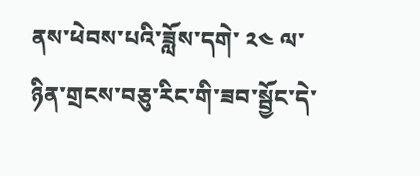ནས་ཕེབས་པའི་ཟློས་དགེ་ ༢༤ ལ་ཉིན་གྲངས་བཅུ་རིང་གི་ཟབ་སྦྱོང་དེ་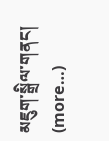མཇུག་སྒྲིལ་གནང། (more…)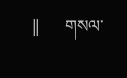||      གསལ་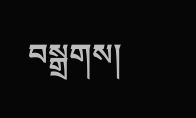བསྒྲགས།